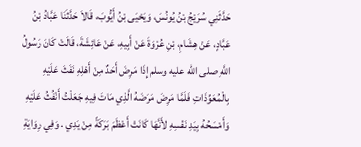حَدَّثَنِي سُرَيْجُ بْنُ يُونُسَ، وَيَحْيَى بْنُ أَيُّوبَ، قَالاَ حَدَّثَنَا عَبَّادُ بْنُ عَبَّادٍ، عَنْ هِشَامِ، بْنِ عُرْوَةَ عَنْ أَبِيهِ، عَنْ عَائِشَةَ، قَالَتْ كَانَ رَسُولُ اللَّهِ صلى الله عليه وسلم إِذَا مَرِضَ أَحَدٌ مِنْ أَهْلِهِ نَفَثَ عَلَيْهِ بِالْمُعَوِّذَاتِ فَلَمَّا مَرِضَ مَرَضَهُ الَّذِي مَاتَ فِيهِ جَعَلْتُ أَنْفُثُ عَلَيْهِ وَأَمْسَحُهُ بِيَدِ نَفْسِهِ لأَنَّهَا كَانَتْ أَعْظَمَ بَرَكَةً مِنْ يَدِي . وَفِي رِوَايَةِ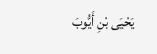يَحْيَى بْنِ أَيُّوبَ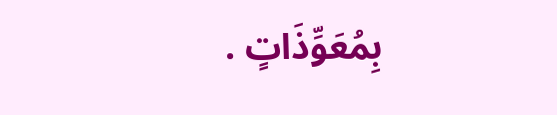بِمُعَوِّذَاتٍ .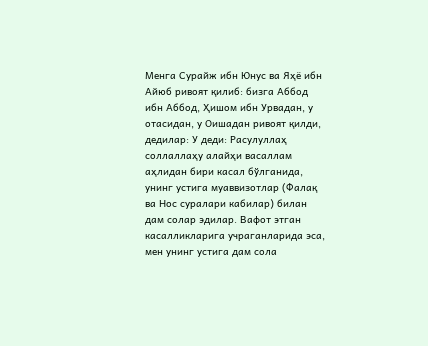Менга Сурайж ибн Юнус ва Яҳё ибн Айюб ривоят қилиб: бизга Аббод ибн Аббод, Ҳишом ибн Урвадан, у отасидан, у Оишадан ривоят қилди, дедилар: У деди: Расулуллаҳ соллаллаҳу алайҳи васаллам аҳлидан бири касал бўлганида, унинг устига муаввизотлар (Фалақ ва Нос суралари кабилар) билан дам солар эдилар. Вафот этган касалликларига учраганларида эса, мен унинг устига дам сола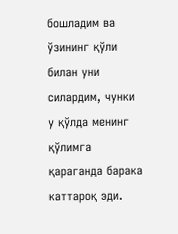бошладим ва ўзининг қўли билан уни силардим, чунки у қўлда менинг қўлимга қараганда барака каттароқ эди.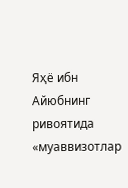Яҳё ибн Айюбнинг ривоятида «муаввизотлар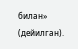билан» (дейилган).